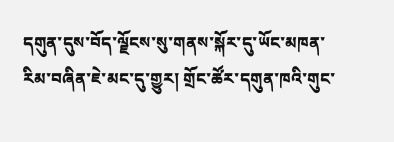དགུན་དུས་བོད་ལྗོངས་སུ་གནས་སྐོར་དུ་ཡོང་མཁན་རིམ་བཞིན་ཇེ་མང་དུ་གྱུར། གྲོང་ཚོར་དགུན་ཁའི་གུང་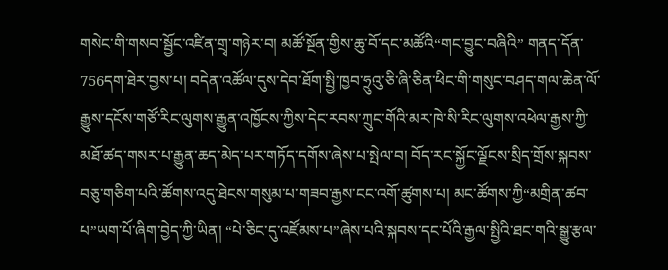གསེང་གི་གསབ་སྦྱོང་འཛིན་གྲྭ་གཉེར་བ། མཚོ་སྔོན་གྱིས་ཆུ་བོ་དང་མཚོའི“གང་བྱུང་བཞིའི” གནད་དོན་756དག་ཐེར་བྱས་པ། བདེན་འཚོལ་དུས་དེབ་ཐོག་སྤྱི་ཁྱབ་ཧྲུའུ་ཅི་ཞི་ཅིན་ཕིང་གི་གསུང་བཤད་གལ་ཆེན་ལོ་རྒྱུས་དངོས་གཙོ་རིང་ལུགས་རྒྱུན་འཁྱོངས་ཀྱིས་དེང་རབས་ཀྲུང་གོའི་མར་ཁེ་སི་རིང་ལུགས་འཕེལ་རྒྱས་ཀྱི་མཐོ་ཚད་གསར་པ་རྒྱུན་ཆད་མེད་པར་གཏོད་དགོས་ཞེས་པ་སྤེལ་བ། བོད་རང་སྐྱོང་ལྗོངས་སྲིད་གྲོས་སྐབས་བཅུ་གཅིག་པའི་ཚོགས་འདུ་ཐེངས་གསུམ་པ་གཟབ་རྒྱས་ངང་འགོ་ཚུགས་པ། མང་ཚོགས་ཀྱི“མགྲིན་ཚབ་པ”ཡག་པོ་ཞིག་བྱེད་ཀྱི་ཡིན། “པེ་ཅིང་དུ་འཛོམས་པ”ཞེས་པའི་སྐབས་དང་པོའི་རྒྱལ་སྤྱིའི་ཐང་གའི་སྒྱུ་རྩལ་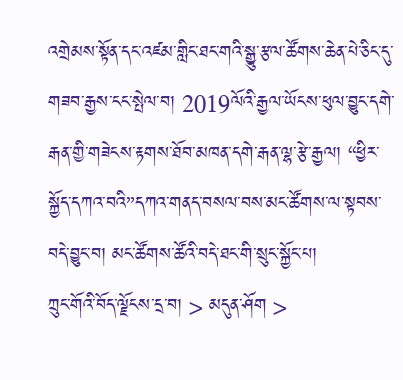འགྲེམས་སྟོན་དང་འཛམ་གླིང་ཐང་གའི་སྒྱུ་རྩལ་ཚོགས་ཆེན་པེ་ཅིང་དུ་གཟབ་རྒྱས་ངང་སྤེལ་བ། 2019ལོའི་རྒྱལ་ཡོངས་ཕུལ་བྱུང་དགེ་རྒན་གྱི་གཟེངས་རྟགས་ཐོབ་མཁན་དགེ་རྒན་ལྷ་རྩེ་རྒྱལ། “ཕྱིར་སྐྱོད་དཀའ་བའི”དཀའ་གནད་བསལ་བས་མང་ཚོགས་ལ་སྟབས་བདེ་བྱུང་བ། མང་ཚོགས་ཚོའི་བདེ་ཐང་གི་སྲུང་སྐྱོང་པ།
ཀྲུང་གོའི་བོད་ལྗོངས་དྲ་བ། > མདུན་ཤོག >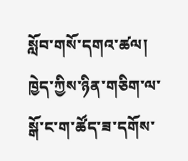སློབ་གསོ་དགའ་ཚལ།
ཁྱེད་ཀྱིས་ཉིན་གཅིག་ལ་སྒོ་ང་ག་ཚོད་ཟ་དགོས་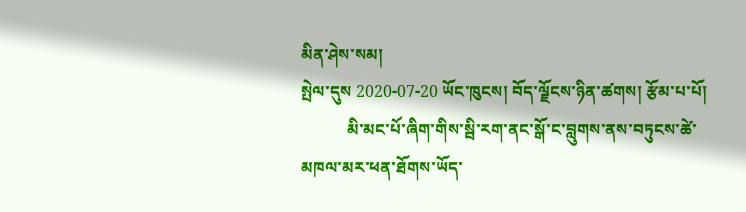མིན་ཤེས་སམ།
སྤེལ་དུས 2020-07-20 ཡོང་ཁུངས། བོད་ལྗོངས་ཉིན་ཚགས། རྩོམ་པ་པོ།
           མི་མང་པོ་ཞིག་གིས་སྦི་རག་ནང་སྒོ་ང་བླུགས་ནས་བཏུངས་ཚེ་མཁལ་མར་ཕན་ཐོགས་ཡོད་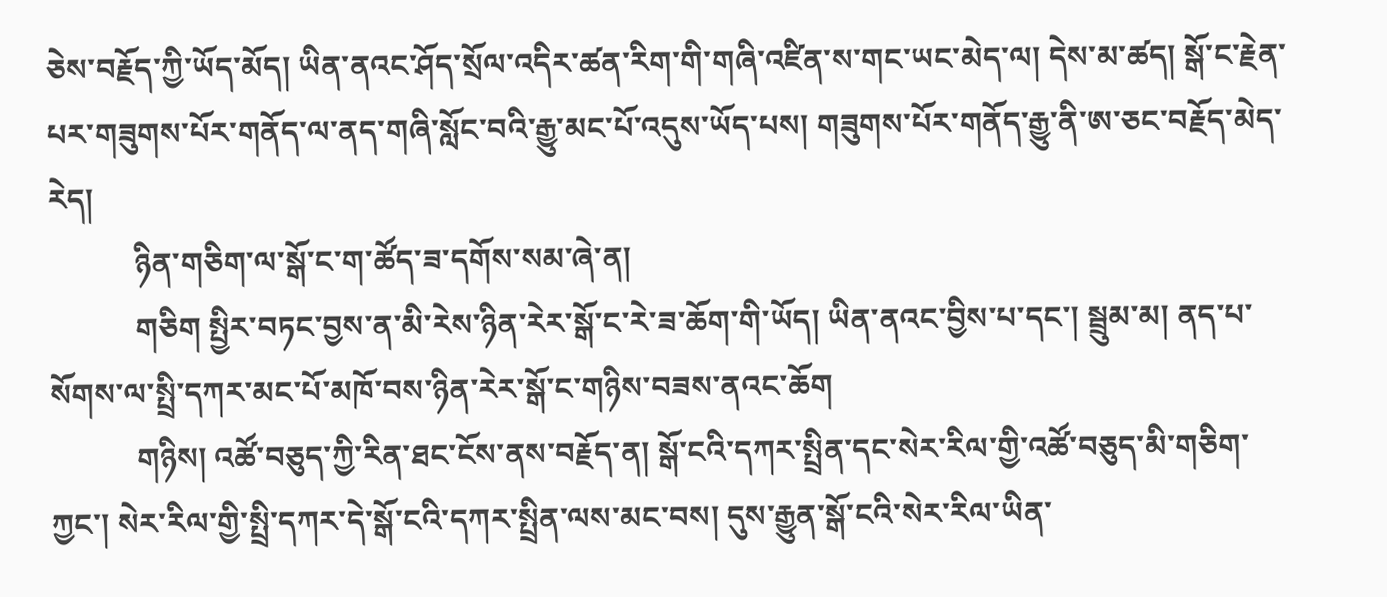ཅེས་བརྗོད་ཀྱི་ཡོད་མོད། ཡིན་ནའང་ཤོད་སྲོལ་འདིར་ཚན་རིག་གི་གཞི་འཛིན་ས་གང་ཡང་མེད་ལ། དེས་མ་ཚད། སྒོ་ང་རྗེན་པར་གཟུགས་པོར་གནོད་ལ་ནད་གཞི་སློང་བའི་རྒྱུ་མང་པོ་འདུས་ཡོད་པས། གཟུགས་པོར་གནོད་རྒྱུ་ནི་ཨ་ཅང་བརྗོད་མེད་རེད།
           ཉིན་གཅིག་ལ་སྒོ་ང་ག་ཚོད་ཟ་དགོས་སམ་ཞེ་ན།
           གཅིག སྤྱིར་བཏང་བྱས་ན་མི་རེས་ཉིན་རེར་སྒོ་ང་རེ་ཟ་ཆོག་གི་ཡོད། ཡིན་ནའང་བྱིས་པ་དང་། སྦྲུམ་མ། ནད་པ་སོགས་ལ་སྤྲི་དཀར་མང་པོ་མཁོ་བས་ཉིན་རེར་སྒོ་ང་གཉིས་བཟས་ནའང་ཆོག
           གཉིས། འཚོ་བཅུད་ཀྱི་རིན་ཐང་ངོས་ནས་བརྗོད་ན། སྒོ་ངའི་དཀར་སྤྲིན་དང་སེར་རིལ་གྱི་འཚོ་བཅུད་མི་གཅིག་ཀྱང་། སེར་རིལ་གྱི་སྤྲི་དཀར་དེ་སྒོ་ངའི་དཀར་སྤྲིན་ལས་མང་བས། དུས་རྒྱུན་སྒོ་ངའི་སེར་རིལ་ཡིན་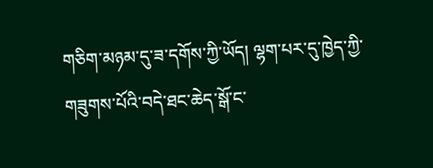གཅིག་མཉམ་དུ་ཟ་དགོས་ཀྱི་ཡོད། ལྷག་པར་དུ་ཁྱེད་ཀྱི་གཟུགས་པོའི་བདེ་ཐང་ཆེད་སྒོ་ང་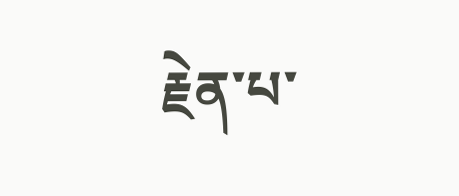རྗེན་པ་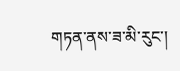གཏན་ནས་ཟ་མི་རུང་།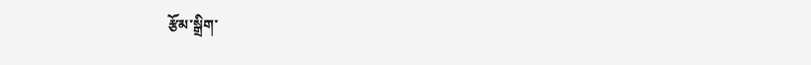རྩོམ་སྒྲིག་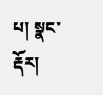པ། སྣང་རྡོར།